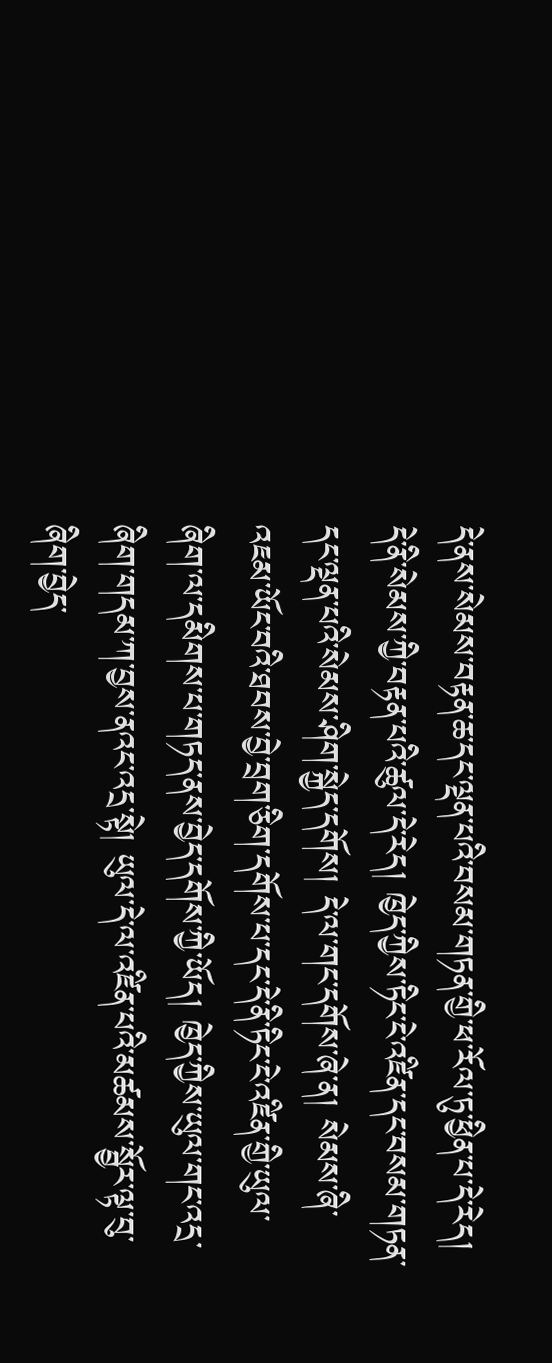དེ་ནས་སེམས་བརྟན་ཆ་དང་ལྡན་པའི་བསམ་གཏན་གྱི་ཕ་རོལ་ཏུ་ཕྱིན་པ་དེ་རེད། དེ་ནི་སེམས་ཀྱི་བརྟན་པའི་ཚུལ་དེ་རེད། ཁྱེད་ཀྱིས་ཏིང་ངེ་འཛིན་དང་བསམ་གཏན་དང་ལྡན་པའི་སེམས་ཤིག་སྐྱེད་དགོས། དེ་ལ་གང་དགོས་ཞེ་ན། སེམས་ཞི་འཇམ་ཡོང་བའི་ཐབས་བྱེ་བྲག་ཅིག་དགོས་པ་དང་དེ་ནི་ཏིང་ངེ་འཛིན་གྱི་ཡུལ་ཞིག་ལ་དམིགས་པ་གཏད་ནས་བྱེད་དགོས་ཀྱི་ཡོད། ཁྱེད་ཀྱིས་ཡུལ་གང་འདྲ་ཞིག་གདམ་ཀ་བྱས་ནའང་འདྲ་སྟེ། ཡུལ་དེ་ལ་འཛིན་པའི་མཚམས་སྦྱོར་ལྟ་བུ་ཞིག་བྱེད་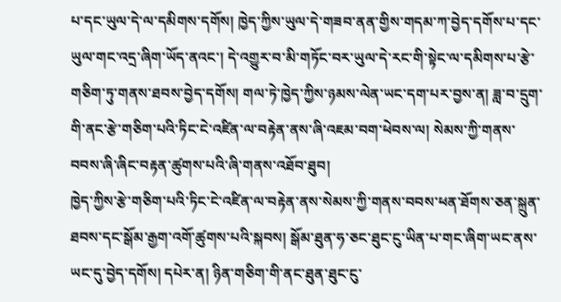པ་དང་ཡུལ་དེ་ལ་དམིགས་དགོས། ཁྱེད་ཀྱིས་ཡུལ་དེ་གཟབ་ནན་གྱིས་གདམ་ཀ་བྱེད་དགོས་པ་དང་ཡུལ་གང་འདྲ་ཞིག་ཡོད་ནའང་། དེ་འགྱུར་བ་མི་གཏོང་བར་ཡུལ་དེ་རང་གི་སྟེང་ལ་དམིགས་པ་རྩེ་གཅིག་ཏུ་གནས་ཐབས་བྱེད་དགོས། གལ་ཏེ་ཁྱེད་ཀྱིས་ཉམས་ལེན་ཡང་དག་པར་བྱས་ན། ཟླ་བ་དྲུག་གི་ནང་རྩེ་གཅིག་པའི་ཏིང་ངེ་འཛིན་ལ་བརྟེན་ནས་ཞི་འཇམ་བག་ཕེབས་ལ། སེམས་ཀྱི་གནས་བབས་ཞི་ཞིང་བརྟན་ཚུགས་པའི་ཞི་གནས་འཐོབ་ཐུབ།
ཁྱེད་ཀྱིས་རྩེ་གཅིག་པའི་ཏིང་ངེ་འཛིན་ལ་བརྟེན་ནས་སེམས་ཀྱི་གནས་བབས་ཕན་ཐོགས་ཅན་སྐྲུན་ཐབས་དང་སྒོམ་རྒྱག་འགོ་ཚུགས་པའི་སྐབས། སྒོམ་ཐུན་ཧ་ཅང་ཐུང་ངུ་ཡིན་པ་གང་ཞིག་ཡང་ནས་ཡང་དུ་བྱེད་དགོས། དཔེར་ན། ཉིན་གཅིག་གི་ནང་ཐུན་ཐུང་ངུ་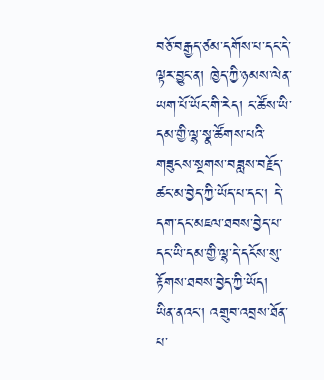བཅོ་བརྒྱད་ཙམ་དགོས་པ་དང་དེ་ལྟར་བྱུང་ན། ཁྱེད་ཀྱི་ཉམས་ལེན་ཡག་པོ་ཡོང་གི་རེད། ང་ཚོས་ཡི་དམ་གྱི་ལྷ་སྣ་ཚོགས་པའི་གཟུངས་སྔགས་བཟླས་བརྗོད་ཚང་མ་བྱེད་ཀྱི་ཡོད་པ་དང་། དེ་དག་དང་མཇལ་ཐབས་བྱེད་པ་དང་ཡི་དམ་གྱི་ལྷ་དེ་དངོས་སུ་རྟོགས་ཐབས་བྱེད་ཀྱི་ཡོད། ཡིན་ནའང་། འགྲུབ་འབྲས་ཐོན་པ་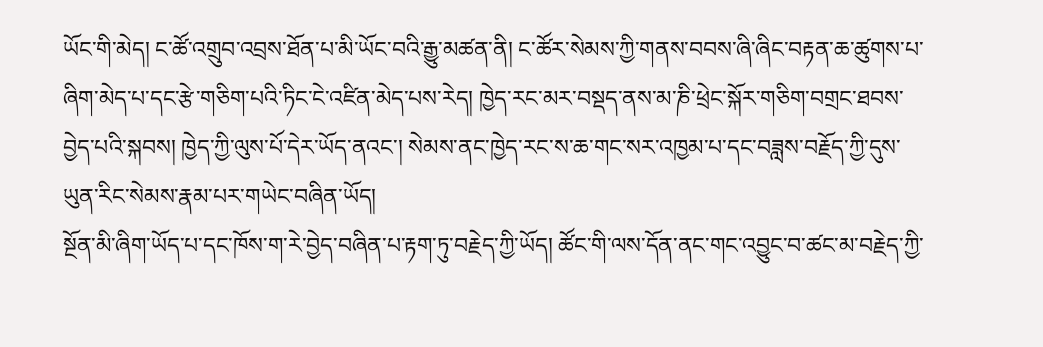ཡོང་གི་མེད། ང་ཚོ་འགྲུབ་འབྲས་ཐོན་པ་མི་ཡོང་བའི་རྒྱུ་མཚན་ནི། ང་ཚོར་སེམས་ཀྱི་གནས་བབས་ཞི་ཞིང་བརྟན་ཆ་ཚུགས་པ་ཞིག་མེད་པ་དང་རྩེ་གཅིག་པའི་ཏིང་ངེ་འཛིན་མེད་པས་རེད། ཁྱེད་རང་མར་བསྡད་ནས་མ་ཎི་ཕྲེང་སྐོར་གཅིག་བགྲང་ཐབས་བྱེད་པའི་སྐབས། ཁྱེད་ཀྱི་ལུས་པོ་དེར་ཡོད་ནའང་། སེམས་ནང་ཁྱེད་རང་ས་ཆ་གང་སར་འཁྱམ་པ་དང་བཟླས་བརྗོད་ཀྱི་དུས་ཡུན་རིང་སེམས་རྣམ་པར་གཡེང་བཞིན་ཡོད།
སྔོན་མི་ཞིག་ཡོད་པ་དང་ཁོས་ག་རེ་བྱེད་བཞིན་པ་རྟག་ཏུ་བརྗེད་ཀྱི་ཡོད། ཚོང་གི་ལས་དོན་ནང་གང་འབྱུང་བ་ཚང་མ་བརྗེད་ཀྱི་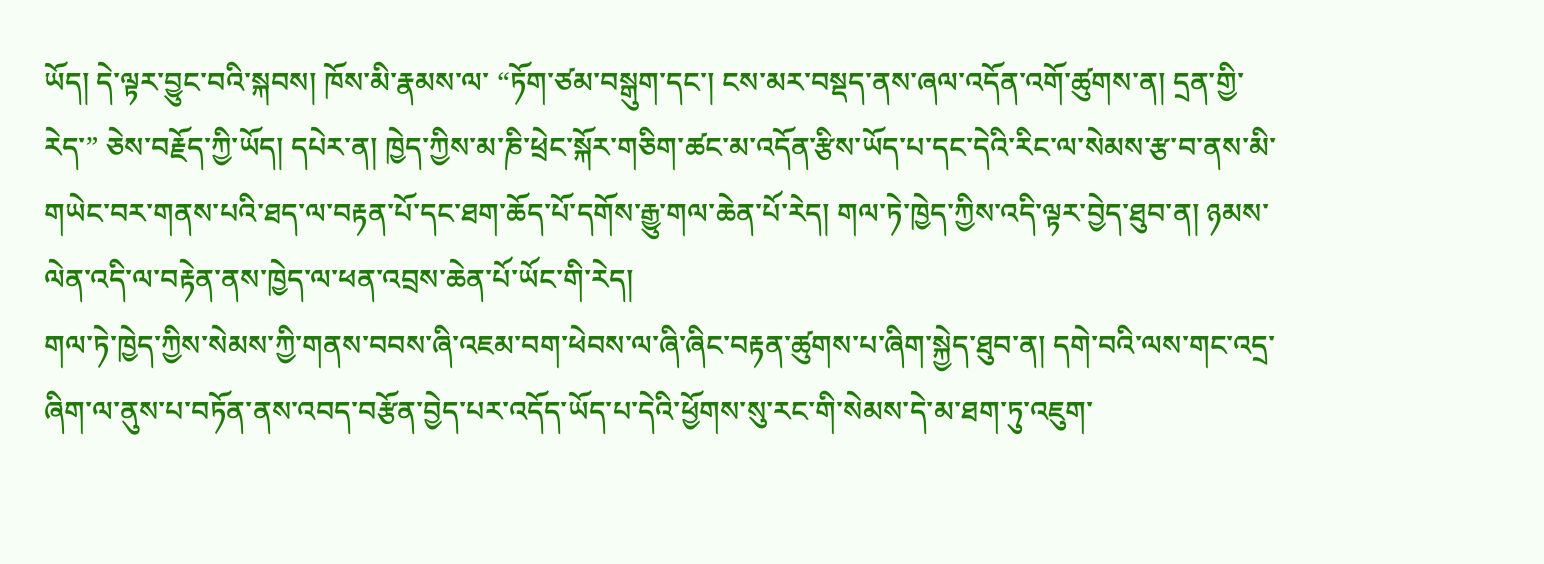ཡོད། དེ་ལྟར་བྱུང་བའི་སྐབས། ཁོས་མི་རྣམས་ལ་ “ཏོག་ཙམ་བསྒུག་དང་། ངས་མར་བསྡད་ནས་ཞལ་འདོན་འགོ་ཚུགས་ན། དྲན་གྱི་རེད་” ཅེས་བརྗོད་ཀྱི་ཡོད། དཔེར་ན། ཁྱེད་ཀྱིས་མ་ཎི་ཕྲེང་སྐོར་གཅིག་ཚང་མ་འདོན་རྩིས་ཡོད་པ་དང་དེའི་རིང་ལ་སེམས་རྩ་བ་ནས་མི་གཡེང་བར་གནས་པའི་ཐད་ལ་བརྟན་པོ་དང་ཐག་ཆོད་པོ་དགོས་རྒྱུ་གལ་ཆེན་པོ་རེད། གལ་ཏེ་ཁྱེད་ཀྱིས་འདི་ལྟར་བྱེད་ཐུབ་ན། ཉམས་ལེན་འདི་ལ་བརྟེན་ནས་ཁྱེད་ལ་ཕན་འབྲས་ཆེན་པོ་ཡོང་གི་རེད།
གལ་ཏེ་ཁྱེད་ཀྱིས་སེམས་ཀྱི་གནས་བབས་ཞི་འཇམ་བག་ཕེབས་ལ་ཞི་ཞིང་བརྟན་ཚུགས་པ་ཞིག་སྐྱེད་ཐུབ་ན། དགེ་བའི་ལས་གང་འདྲ་ཞིག་ལ་ནུས་པ་བཏོན་ནས་འབད་བརྩོན་བྱེད་པར་འདོད་ཡོད་པ་དེའི་ཕྱོགས་སུ་རང་གི་སེམས་དེ་མ་ཐག་ཏུ་འཇུག་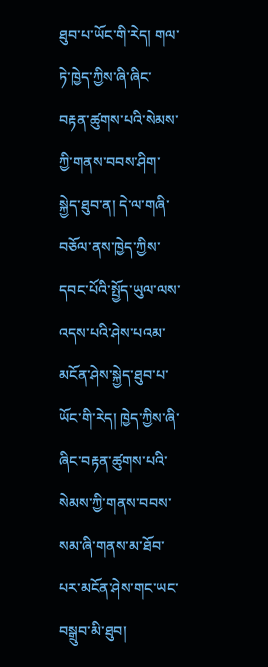ཐུབ་པ་ཡོང་གི་རེད། གལ་ཏེ་ཁྱེད་ཀྱིས་ཞི་ཞིང་བརྟན་ཚུགས་པའི་སེམས་ཀྱི་གནས་བབས་ཤིག་སྐྱེད་ཐུབ་ན། དེ་ལ་གཞི་བཅོལ་ནས་ཁྱེད་ཀྱིས་དབང་པོའི་སྤྱོད་ཡུལ་ལས་འདས་པའི་ཤེས་པའམ་མངོན་ཤེས་སྐྱེད་ཐུབ་པ་ཡོང་གི་རེད། ཁྱེད་ཀྱིས་ཞི་ཞིང་བརྟན་ཚུགས་པའི་སེམས་ཀྱི་གནས་བབས་སམ་ཞི་གནས་མ་ཐོབ་པར་མངོན་ཤེས་གང་ཡང་བསྒྲུབ་མི་ཐུབ།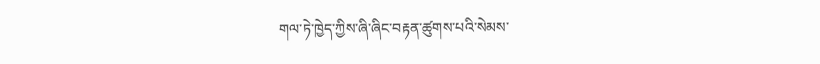གལ་ཏེ་ཁྱེད་ཀྱིས་ཞི་ཞིང་བརྟན་ཚུགས་པའི་སེམས་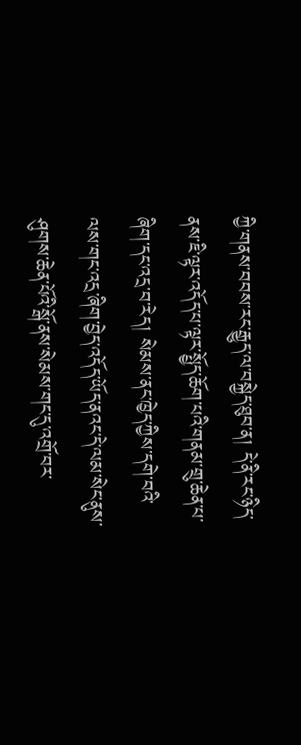ཀྱི་གནས་བབས་རང་རྒྱུད་ལ་བསྐྱེད་ཐུབ་ན། དེ་ནི་རང་ཉིད་ནས་ཇི་ལྟར་འདོད་པ་ལྟར་སྤྱོད་ཆོག་པའི་གནམ་གྲུ་ཆེན་པ་ཞིག་དང་འདྲ་བ་རེད། སེམས་ནང་ཁྱེད་ཀྱིས་དགེ་བའི་ལས་གང་འདྲ་ཞིག་བྱེད་འདོད་ཡོད་ནའང་དེ་ལམ་སེང་ནུས་ཤུགས་ཆེན་པོའི་སྒོ་ནས་སེམས་གང་དུ་འགྲོ་བར་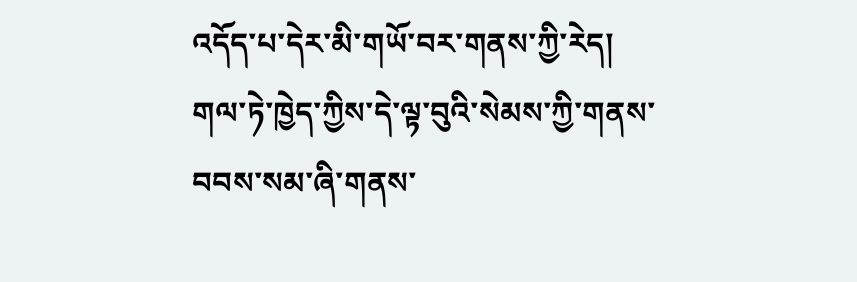འདོད་པ་དེར་མི་གཡོ་བར་གནས་ཀྱི་རེད།
གལ་ཏེ་ཁྱེད་ཀྱིས་དེ་ལྟ་བུའི་སེམས་ཀྱི་གནས་བབས་སམ་ཞི་གནས་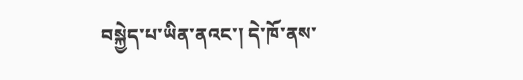བསྐྱེད་པ་ཡིན་ནའང་། དེ་ཁོ་ནས་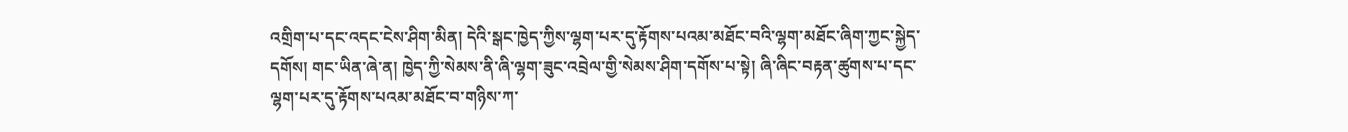འགྲིག་པ་དང་འདང་ངེས་ཤིག་མིན། དེའི་སྒང་ཁྱེད་ཀྱིས་ལྷག་པར་དུ་རྟོགས་པའམ་མཐོང་བའི་ལྷག་མཐོང་ཞིག་ཀྱང་སྐྱེད་དགོས། གང་ཡིན་ཞེ་ན། ཁྱེད་ཀྱི་སེམས་ནི་ཞི་ལྷག་ཟུང་འབྲེལ་གྱི་སེམས་ཤིག་དགོས་པ་སྟེ། ཞི་ཞིང་བརྟན་ཚུགས་པ་དང་ལྷག་པར་དུ་རྟོགས་པའམ་མཐོང་བ་གཉིས་ཀ་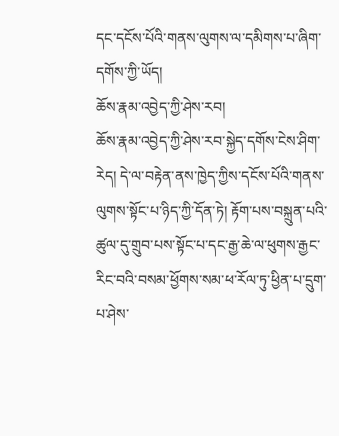དང་དངོས་པོའི་གནས་ལུགས་ལ་དམིགས་པ་ཞིག་དགོས་ཀྱི་ཡོད།
ཆོས་རྣམ་འབྱེད་ཀྱི་ཤེས་རབ།
ཆོས་རྣམ་འབྱེད་ཀྱི་ཤེས་རབ་སྐྱེད་དགོས་ངེས་ཤིག་རེད། དེ་ལ་བརྟེན་ནས་ཁྱེད་ཀྱིས་དངོས་པོའི་གནས་ལུགས་སྟོང་པ་ཉིད་ཀྱི་དོན་ཏེ། རྟོག་པས་བསྐྲུན་པའི་ཚུལ་དུ་གྲུབ་པས་སྟོང་པ་དང་རྒྱ་ཆེ་ལ་ཕུགས་རྒྱང་རིང་བའི་བསམ་ཕྱོགས་སམ་ཕ་རོལ་ཏུ་ཕྱིན་པ་དྲུག་པ་ཤེས་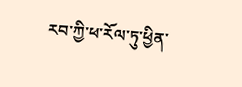རབ་ཀྱི་ཕ་རོལ་ཏུ་ཕྱིན་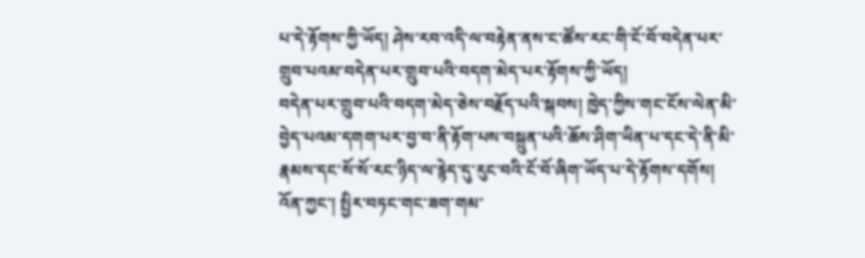པ་དེ་རྟོགས་ཀྱི་ཡོད། ཤེས་རབ་འདི་ལ་བརྟེན་ནས་ང་ཚོས་རང་གི་ངོ་བོ་བདེན་པར་གྲུབ་པའམ་བདེན་པར་གྲུབ་པའི་བདག་མེད་པར་རྟོགས་ཀྱི་ཡོད།
བདེན་པར་གྲུབ་པའི་བདག་མེད་ཅེས་བརྗོད་པའི་སྐབས། ཁྱེད་ཀྱིས་གང་ངོས་ལེན་མི་བྱེད་པའམ་དགག་པར་བྱ་བ་ནི་རྟོག་པས་བསྐྲུན་པའི་ཆོས་ཤིག་ཡིན་པ་དང་དེ་ནི་མི་རྣམས་དང་སོ་སོ་རང་ཉིད་ལ་རྙེད་དུ་རུང་བའི་ངོ་བོ་ཞིག་ཡོད་པ་དེ་རྟོགས་དགོས། འོན་ཀྱང་། སྤྱིར་བཏང་གང་ཟག་གམ་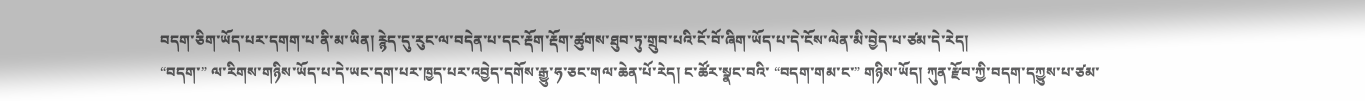བདག་ཅིག་ཡོད་པར་དགག་པ་ནི་མ་ཡིན། རྙེད་དུ་རུང་ལ་བདེན་པ་དང་རྡོག་རྡོག་ཚུགས་ཐུབ་ཏུ་གྲུབ་པའི་ངོ་བོ་ཞིག་ཡོད་པ་དེ་ངོས་ལེན་མི་བྱེད་པ་ཙམ་དེ་རེད།
“བདག་” ལ་རིགས་གཉིས་ཡོད་པ་དེ་ཡང་དག་པར་ཁྱད་པར་འབྱེད་དགོས་རྒྱུ་ཧ་ཅང་གལ་ཆེན་པོ་རེད། ང་ཚོར་སྣང་བའི་ “བདག་གམ་ང་” གཉིས་ཡོད། ཀུན་རྫོབ་ཀྱི་བདག་དཀྱུས་པ་ཙམ་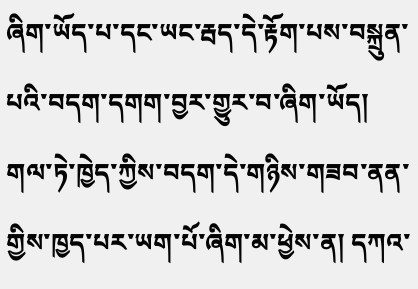ཞིག་ཡོད་པ་དང་ཡང་རྦད་དེ་རྟོག་པས་བསྐྲུན་པའི་བདག་དགག་བྱར་གྱུར་བ་ཞིག་ཡོད། གལ་ཏེ་ཁྱེད་ཀྱིས་བདག་དེ་གཉིས་གཟབ་ནན་གྱིས་ཁྱད་པར་ཡག་པོ་ཞིག་མ་ཕྱེས་ན། དཀའ་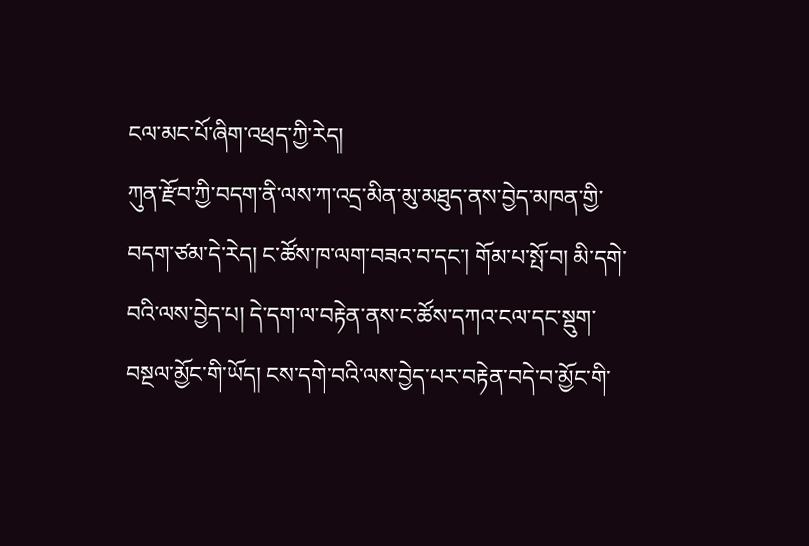ངལ་མང་པོ་ཞིག་འཕྲད་ཀྱི་རེད།
ཀུན་རྫོབ་ཀྱི་བདག་ནི་ལས་ཀ་འདྲ་མིན་མུ་མཐུད་ནས་བྱེད་མཁན་གྱི་བདག་ཙམ་དེ་རེད། ང་ཚོས་ཁ་ལག་བཟའ་བ་དང་། གོམ་པ་སྤོ་བ། མི་དགེ་བའི་ལས་བྱེད་པ། དེ་དག་ལ་བརྟེན་ནས་ང་ཚོས་དཀའ་ངལ་དང་སྡུག་བསྔལ་མྱོང་གི་ཡོད། ངས་དགེ་བའི་ལས་བྱེད་པར་བརྟེན་བདེ་བ་མྱོང་གི་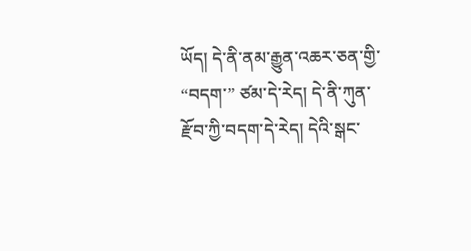ཡོད། དེ་ནི་ནམ་རྒྱུན་འཆར་ཅན་གྱི་ “བདག་” ཙམ་དེ་རེད། དེ་ནི་ཀུན་རྫོབ་ཀྱི་བདག་དེ་རེད། དེའི་སྒང་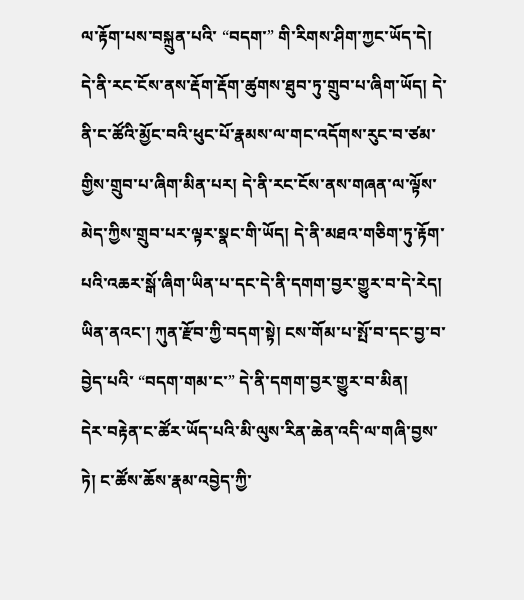ལ་རྟོག་པས་བསྐྲུན་པའི་ “བདག་” གི་རིགས་ཤིག་ཀྱང་ཡོད་དེ། དེ་ནི་རང་ངོས་ནས་རྡོག་རྡོག་ཚུགས་ཐུབ་ཏུ་གྲུབ་པ་ཞིག་ཡོད། དེ་ནི་ང་ཚོའི་མྱོང་བའི་ཕུང་པོ་རྣམས་ལ་གང་འདོགས་རུང་བ་ཙམ་གྱིས་གྲུབ་པ་ཞིག་མིན་པར། དེ་ནི་རང་ངོས་ནས་གཞན་ལ་ལྟོས་མེད་ཀྱིས་གྲུབ་པར་ལྟར་སྣང་གི་ཡོད། དེ་ནི་མཐའ་གཅིག་ཏུ་རྟོག་པའི་འཆར་སྒོ་ཞིག་ཡིན་པ་དང་དེ་ནི་དགག་བྱར་གྱུར་བ་དེ་རེད། ཡིན་ནའང་། ཀུན་རྫོབ་ཀྱི་བདག་སྟེ། ངས་གོམ་པ་སྤོ་བ་དང་བྱ་བ་བྱེད་པའི་ “བདག་གམ་ང་” དེ་ནི་དགག་བྱར་གྱུར་བ་མིན།
དེར་བརྟེན་ང་ཚོར་ཡོད་པའི་མི་ལུས་རིན་ཆེན་འདི་ལ་གཞི་བྱས་ཏེ། ང་ཚོས་ཆོས་རྣམ་འབྱེད་ཀྱི་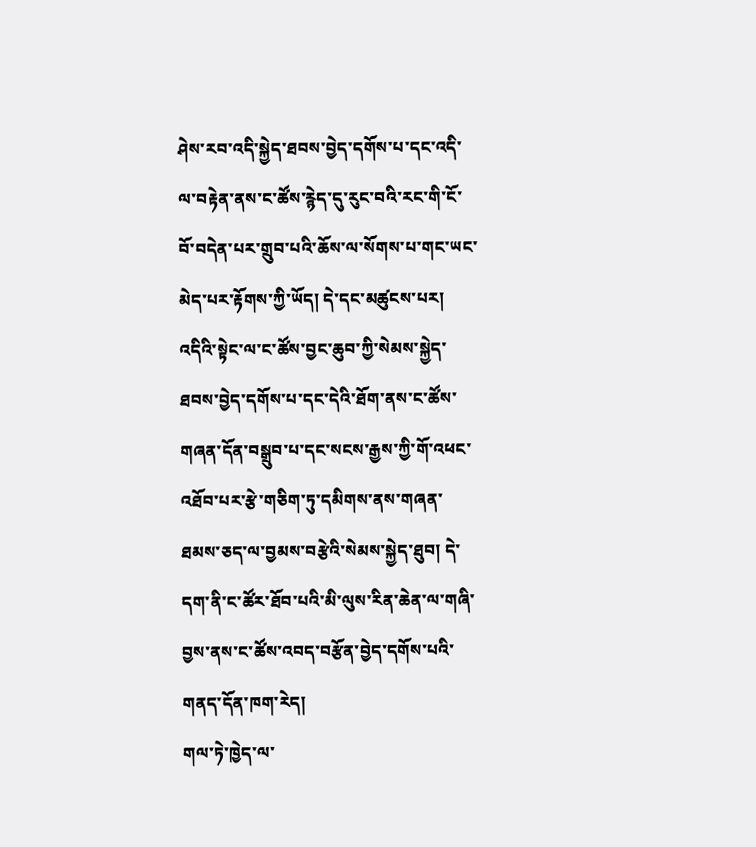ཤེས་རབ་འདི་སྐྱེད་ཐབས་བྱེད་དགོས་པ་དང་འདི་ལ་བརྟེན་ནས་ང་ཚོས་རྙེད་དུ་རུང་བའི་རང་གི་ངོ་བོ་བདེན་པར་གྲུབ་པའི་ཆོས་ལ་སོགས་པ་གང་ཡང་མེད་པར་རྟོགས་ཀྱི་ཡོད། དེ་དང་མཚུངས་པར། འདིའི་སྟེང་ལ་ང་ཚོས་བྱང་ཆུབ་ཀྱི་སེམས་སྐྱེད་ཐབས་བྱེད་དགོས་པ་དང་དེའི་ཐོག་ནས་ང་ཚོས་གཞན་དོན་བསྒྲུབ་པ་དང་སངས་རྒྱས་ཀྱི་གོ་འཕང་འཐོབ་པར་རྩེ་གཅིག་ཏུ་དམིགས་ནས་གཞན་ཐམས་ཅད་ལ་བྱམས་བརྩེའི་སེམས་སྐྱེད་ཐུབ། དེ་དག་ནི་ང་ཚོར་ཐོབ་པའི་མི་ལུས་རིན་ཆེན་ལ་གཞི་བྱས་ནས་ང་ཚོས་འབད་བརྩོན་བྱེད་དགོས་པའི་གནད་དོན་ཁག་རེད།
གལ་ཏེ་ཁྱེད་ལ་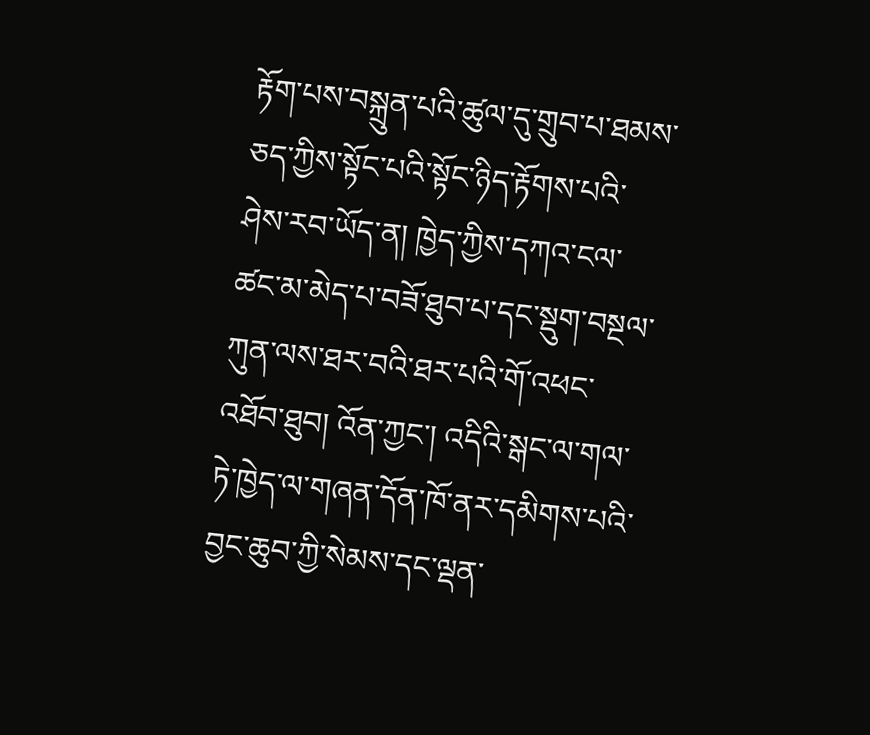རྟོག་པས་བསྐྲུན་པའི་ཚུལ་དུ་གྲུབ་པ་ཐམས་ཅད་ཀྱིས་སྟོང་པའི་སྟོང་ཉིད་རྟོགས་པའི་ཤེས་རབ་ཡོད་ན། ཁྱེད་ཀྱིས་དཀའ་ངལ་ཚང་མ་མེད་པ་བཟོ་ཐུབ་པ་དང་སྡུག་བསྔལ་ཀུན་ལས་ཐར་བའི་ཐར་པའི་གོ་འཕང་འཐོབ་ཐུབ། འོན་ཀྱང་། འདིའི་སྒང་ལ་གལ་ཏེ་ཁྱེད་ལ་གཞན་དོན་ཁོ་ནར་དམིགས་པའི་བྱང་ཆུབ་ཀྱི་སེམས་དང་ལྡན་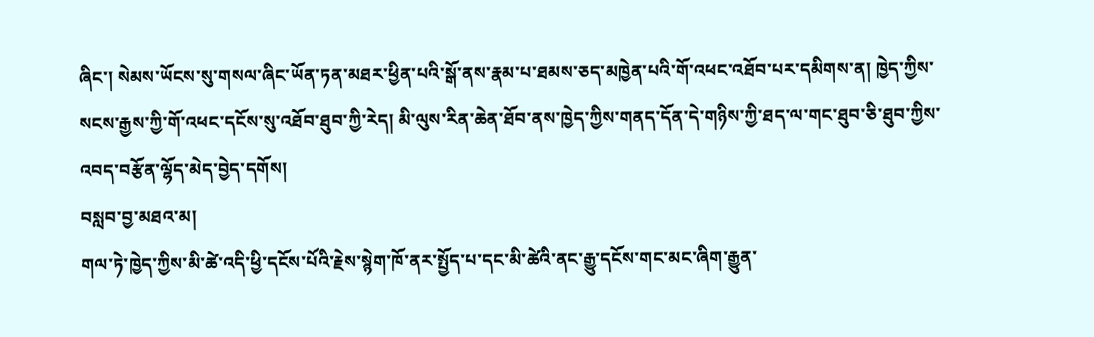ཞིང་། སེམས་ཡོངས་སུ་གསལ་ཞིང་ཡོན་ཏན་མཐར་ཕྱིན་པའི་སྒོ་ནས་རྣམ་པ་ཐམས་ཅད་མཁྱེན་པའི་གོ་འཕང་འཐོབ་པར་དམིགས་ན། ཁྱེད་ཀྱིས་སངས་རྒྱས་ཀྱི་གོ་འཕང་དངོས་སུ་འཐོབ་ཐུབ་ཀྱི་རེད། མི་ལུས་རིན་ཆེན་ཐོབ་ནས་ཁྱེད་ཀྱིས་གནད་དོན་དེ་གཉིས་ཀྱི་ཐད་ལ་གང་ཐུབ་ཅི་ཐུབ་ཀྱིས་འབད་བརྩོན་ལྷོད་མེད་བྱེད་དགོས།
བསླབ་བྱ་མཐའ་མ།
གལ་ཏེ་ཁྱེད་ཀྱིས་མི་ཚེ་འདི་ཕྱི་དངོས་པོའི་རྗེས་སྙེག་ཁོ་ནར་སྤྱོད་པ་དང་མི་ཚེའི་ནང་རྒྱུ་དངོས་གང་མང་ཞིག་རྒྱུན་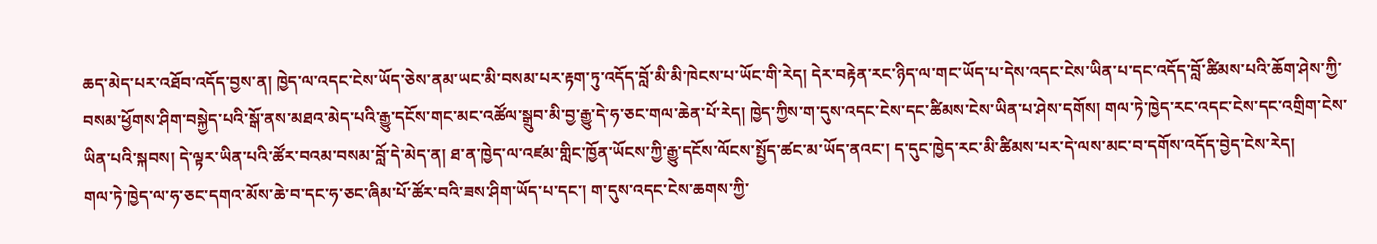ཆད་མེད་པར་འཐོབ་འདོད་བྱས་ན། ཁྱེད་ལ་འདང་ངེས་ཡོད་ཅེས་ནམ་ཡང་མི་བསམ་པར་རྟག་ཏུ་འདོད་བློ་མི་མི་ཁེངས་པ་ཡོང་གི་རེད། དེར་བརྟེན་རང་ཉིད་ལ་གང་ཡོད་པ་དེས་འདང་ངེས་ཡིན་པ་དང་འདོད་བློ་ཚིམས་པའི་ཆོག་ཤེས་ཀྱི་བསམ་ཕྱོགས་ཤིག་བསྐྱེད་པའི་སྒོ་ནས་མཐའ་མེད་པའི་རྒྱུ་དངོས་གང་མང་འཚོལ་སྒྲུབ་མི་བྱ་རྒྱུ་དེ་ཧ་ཅང་གལ་ཆེན་པོ་རེད། ཁྱེད་ཀྱིས་ག་དུས་འདང་ངེས་དང་ཚིམས་ངེས་ཡིན་པ་ཤེས་དགོས། གལ་ཏེ་ཁྱེད་རང་འདང་ངེས་དང་འགྲིག་ངེས་ཡིན་པའི་སྐབས། དེ་ལྟར་ཡིན་པའི་ཚོར་བའམ་བསམ་བློ་དེ་མེད་ན། ཐ་ན་ཁྱེད་ལ་འཛམ་གླིང་ཁྱོན་ཡོངས་ཀྱི་རྒྱུ་དངོས་ལོངས་སྤྱོད་ཚང་མ་ཡོད་ནའང་། ད་དུང་ཁྱེད་རང་མི་ཚིམས་པར་དེ་ལས་མང་བ་དགོས་འདོད་བྱེད་ངེས་རེད།
གལ་ཏེ་ཁྱེད་ལ་ཧ་ཅང་དགའ་མོས་ཆེ་བ་དང་ཧ་ཅང་ཞིམ་པོ་ཚོར་བའི་ཟས་ཤིག་ཡོད་པ་དང་། ག་དུས་འདང་ངེས་ཆགས་ཀྱི་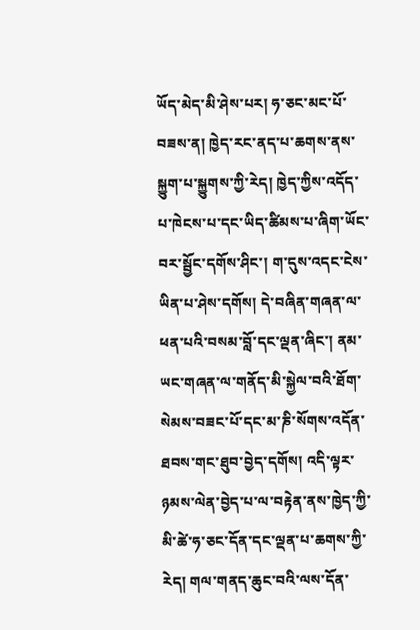ཡོད་མེད་མི་ཤེས་པར། ཧ་ཅང་མང་པོ་བཟས་ན། ཁྱེད་རང་ནད་པ་ཆགས་ནས་སྐྱུག་པ་སྐྱུགས་ཀྱི་རེད། ཁྱེད་ཀྱིས་འདོད་པ་ཁེངས་པ་དང་ཡིད་ཚིམས་པ་ཞིག་ཡོང་བར་སྦྱོང་དགོས་ཤིང་། ག་དུས་འདང་ངེས་ཡིན་པ་ཤེས་དགོས། དེ་བཞིན་གཞན་ལ་ཕན་པའི་བསམ་བློ་དང་ལྡན་ཞིང་། ནམ་ཡང་གཞན་ལ་གནོད་མི་སྐྱེལ་བའི་ཐོག་སེམས་བཟང་པོ་དང་མ་ཎི་སོགས་འདོན་ཐབས་གང་ཐུབ་བྱེད་དགོས། འདི་ལྟར་ཉམས་ལེན་བྱེད་པ་ལ་བརྟེན་ནས་ཁྱེད་ཀྱི་མི་ཚེ་ཧ་ཅང་དོན་དང་ལྡན་པ་ཆགས་ཀྱི་རེད། གལ་གནད་ཆུང་བའི་ལས་དོན་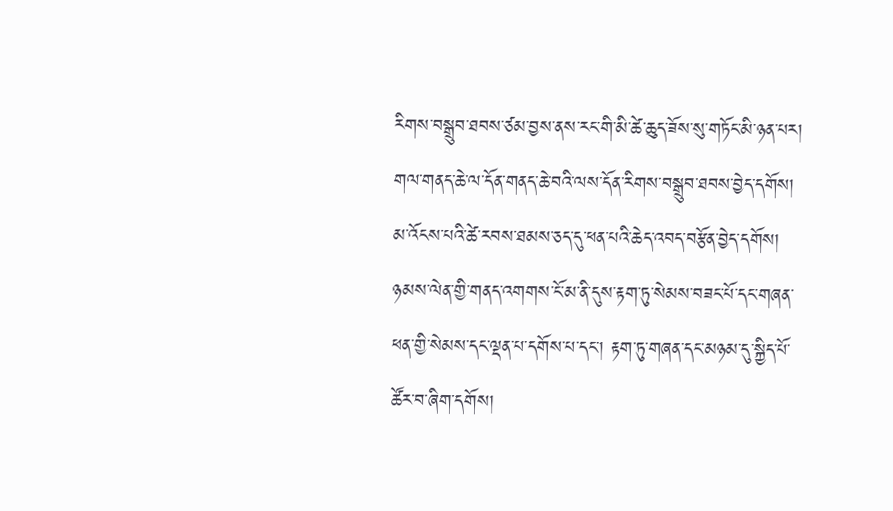རིགས་བསྒྲུབ་ཐབས་ཙམ་བྱས་ནས་རང་གི་མི་ཚེ་ཆུད་ཟོས་སུ་གཏོང་མི་ཉན་པར། གལ་གནད་ཆེ་ལ་དོན་གནད་ཆེ་བའི་ལས་དོན་རིགས་བསྒྲུབ་ཐབས་བྱེད་དགོས།
མ་འོངས་པའི་ཚེ་རབས་ཐམས་ཅད་དུ་ཕན་པའི་ཆེད་འབད་བརྩོན་བྱེད་དགོས། ཉམས་ལེན་གྱི་གནད་འགགས་ངོ་མ་ནི་དུས་རྟག་ཏུ་སེམས་བཟང་པོ་དང་གཞན་ཕན་གྱི་སེམས་དང་ལྡན་པ་དགོས་པ་དང་། རྟག་ཏུ་གཞན་དང་མཉམ་དུ་སྐྱིད་པོ་ཚོར་བ་ཞིག་དགོས།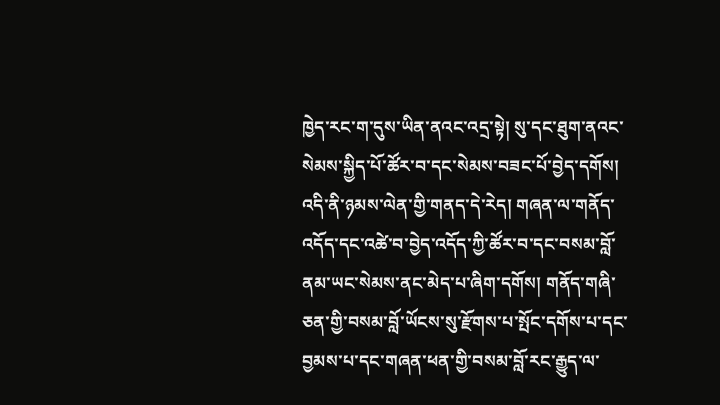ཁྱེད་རང་ག་དུས་ཡིན་ནའང་འདྲ་སྟེ། སུ་དང་ཐུག་ནའང་སེམས་སྐྱིད་པོ་ཚོར་བ་དང་སེམས་བཟང་པོ་བྱེད་དགོས། འདི་ནི་ཉམས་ལེན་གྱི་གནད་དེ་རེད། གཞན་ལ་གནོད་འདོད་དང་འཚེ་བ་བྱེད་འདོད་ཀྱི་ཚོར་བ་དང་བསམ་བློ་ནམ་ཡང་སེམས་ནང་མེད་པ་ཞིག་དགོས། གནོད་གཞི་ཅན་གྱི་བསམ་བློ་ཡོངས་སུ་རྫོགས་པ་སྤོང་དགོས་པ་དང་བྱམས་པ་དང་གཞན་ཕན་གྱི་བསམ་བློ་རང་རྒྱུད་ལ་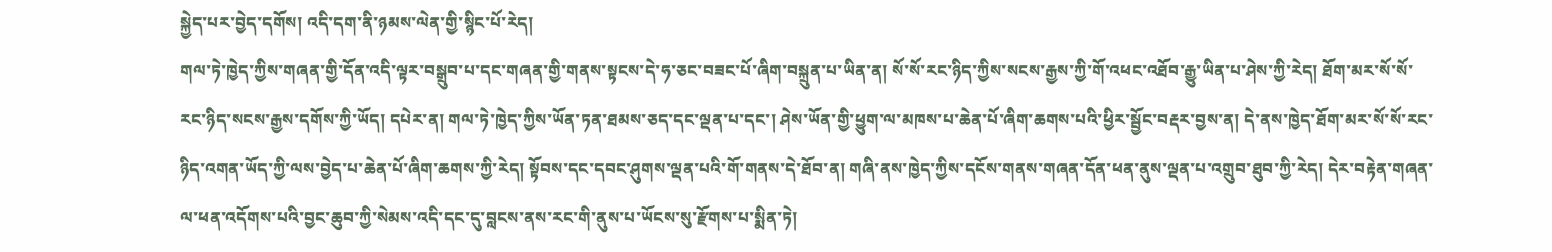སྐྱེད་པར་བྱེད་དགོས། འདི་དག་ནི་ཉམས་ལེན་གྱི་སྙིང་པོ་རེད།
གལ་ཏེ་ཁྱེད་ཀྱིས་གཞན་གྱི་དོན་འདི་ལྟར་བསྒྲུབ་པ་དང་གཞན་གྱི་གནས་སྟངས་དེ་ཧ་ཅང་བཟང་པོ་ཞིག་བསྐྲུན་པ་ཡིན་ན། སོ་སོ་རང་ཉིད་ཀྱིས་སངས་རྒྱས་ཀྱི་གོ་འཕང་འཐོབ་རྒྱུ་ཡིན་པ་ཤེས་ཀྱི་རེད། ཐོག་མར་སོ་སོ་རང་ཉིད་སངས་རྒྱས་དགོས་ཀྱི་ཡོད། དཔེར་ན། གལ་ཏེ་ཁྱེད་ཀྱིས་ཡོན་ཏན་ཐམས་ཅད་དང་ལྡན་པ་དང་། ཤེས་ཡོན་གྱི་ཕྱུག་ལ་མཁས་པ་ཆེན་པོ་ཞིག་ཆགས་པའི་ཕྱིར་སྦྱོང་བརྡར་བྱས་ན། དེ་ནས་ཁྱེད་ཐོག་མར་སོ་སོ་རང་ཉིད་འགན་ཡོད་ཀྱི་ལས་བྱེད་པ་ཆེན་པོ་ཞིག་ཆགས་ཀྱི་རེད། སྟོབས་དང་དབང་ཤུགས་ལྡན་པའི་གོ་གནས་དེ་ཐོབ་ན། གཞི་ནས་ཁྱེད་ཀྱིས་དངོས་གནས་གཞན་དོན་ཕན་ནུས་ལྡན་པ་འགྲུབ་ཐུབ་ཀྱི་རེད། དེར་བརྟེན་གཞན་ལ་ཕན་འདོགས་པའི་བྱང་ཆུབ་ཀྱི་སེམས་འདི་དང་དུ་བླངས་ནས་རང་གི་ནུས་པ་ཡོངས་སུ་རྫོགས་པ་སྨིན་ཏེ།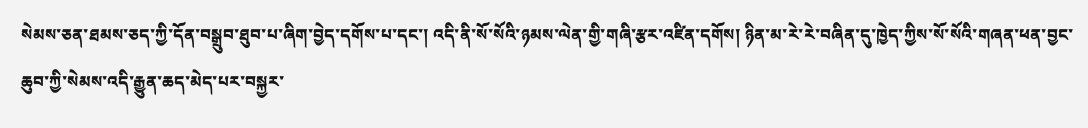སེམས་ཅན་ཐམས་ཅད་ཀྱི་དོན་བསྒྲུབ་ཐུབ་པ་ཞིག་བྱེད་དགོས་པ་དང་། འདི་ནི་སོ་སོའི་ཉམས་ལེན་གྱི་གཞི་རྩར་འཛིན་དགོས། ཉིན་མ་རེ་རེ་བཞིན་དུ་ཁྱེད་ཀྱིས་སོ་སོའི་གཞན་ཕན་བྱང་ཆུབ་ཀྱི་སེམས་འདི་རྒྱུན་ཆད་མེད་པར་བསྐྱར་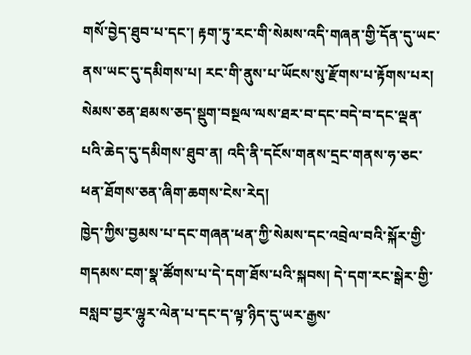གསོ་བྱེད་ཐུབ་པ་དང་། རྟག་ཏུ་རང་གི་སེམས་འདི་གཞན་གྱི་དོན་དུ་ཡང་ནས་ཡང་དུ་དམིགས་པ། རང་གི་ནུས་པ་ཡོངས་སུ་རྫོགས་པ་རྟོགས་པར། སེམས་ཅན་ཐམས་ཅད་སྡུག་བསྔལ་ལས་ཐར་བ་དང་བདེ་བ་དང་ལྡན་པའི་ཆེད་དུ་དམིགས་ཐུབ་ན། འདི་ནི་དངོས་གནས་དྲང་གནས་ཧ་ཅང་ཕན་ཐོགས་ཅན་ཞིག་ཆགས་ངེས་རེད།
ཁྱེད་ཀྱིས་བྱམས་པ་དང་གཞན་ཕན་ཀྱི་སེམས་དང་འབྲེལ་བའི་སྐོར་གྱི་གདམས་ངག་སྣ་ཚོགས་པ་དེ་དག་ཐོས་པའི་སྐབས། དེ་དག་རང་སྒེར་གྱི་བསླབ་བྱར་ལྷུར་ལེན་པ་དང་ད་ལྟ་ཉིད་དུ་ཡར་རྒྱས་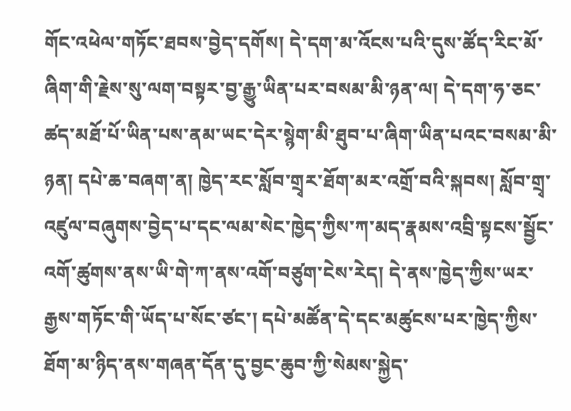གོང་འཕེལ་གཏོང་ཐབས་བྱེད་དགོས། དེ་དག་མ་འོངས་པའི་དུས་ཚོད་རིང་མོ་ཞིག་གི་རྗེས་སུ་ལག་བསྟར་བྱ་རྒྱུ་ཡིན་པར་བསམ་མི་ཉན་ལ། དེ་དག་ཧ་ཅང་ཚད་མཐོ་པོ་ཡིན་པས་ནམ་ཡང་དེར་སྙེག་མི་ཐུབ་པ་ཞིག་ཡིན་པའང་བསམ་མི་ཉན། དཔེ་ཆ་བཞག་ན། ཁྱེད་རང་སློབ་གྲྭར་ཐོག་མར་འགྲོ་བའི་སྐབས། སློབ་གྲྭ་འཛུལ་བཞུགས་བྱེད་པ་དང་ལམ་སེང་ཁྱེད་ཀྱིས་ཀ་མད་རྣམས་འབྲི་སྟངས་སྦྱོང་འགོ་ཚུགས་ནས་ཡི་གེ་ཀ་ནས་འགོ་བཙུག་ངེས་རེད། དེ་ནས་ཁྱེད་ཀྱིས་ཡར་རྒྱས་གཏོང་གི་ཡོད་པ་སོང་ཙང་། དཔེ་མཚོན་དེ་དང་མཚུངས་པར་ཁྱེད་ཀྱིས་ཐོག་མ་ཉིད་ནས་གཞན་དོན་དུ་བྱང་ཆུབ་ཀྱི་སེམས་སྐྱེད་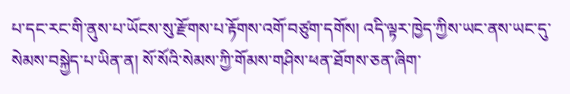པ་དང་རང་གི་ནུས་པ་ཡོངས་སུ་རྫོགས་པ་རྟོགས་འགོ་བཙུག་དགོས། འདི་ལྟར་ཁྱེད་ཀྱིས་ཡང་ནས་ཡང་དུ་སེམས་བསྐྱེད་པ་ཡིན་ན། སོ་སོའི་སེམས་ཀྱི་གོམས་གཤིས་ཕན་ཐོགས་ཅན་ཞིག་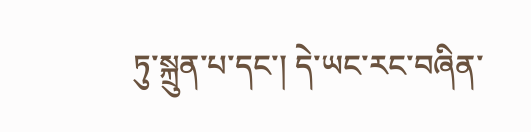ཏུ་སྐྲུན་པ་དང་། དེ་ཡང་རང་བཞིན་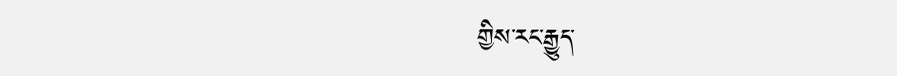གྱིས་རང་རྒྱུད་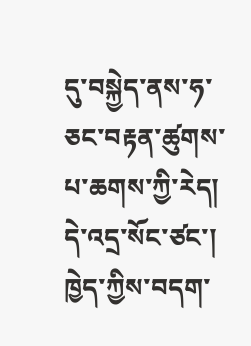དུ་བསྐྱེད་ནས་ཧ་ཅང་བརྟན་ཚུགས་པ་ཆགས་ཀྱི་རེད། དེ་འདྲ་སོང་ཙང་། ཁྱེད་ཀྱིས་བདག་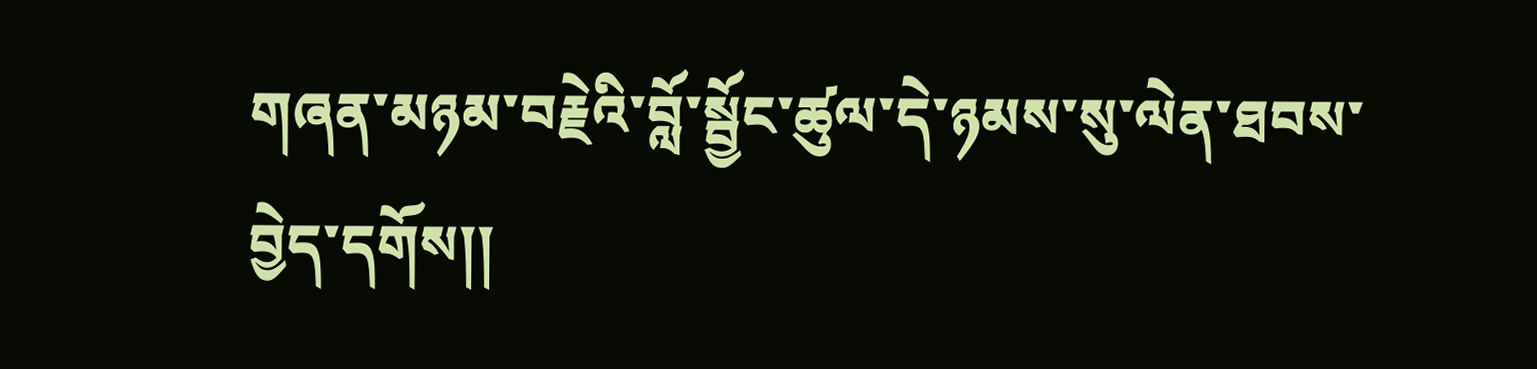གཞན་མཉམ་བརྗེའི་བློ་སྦྱོང་ཚུལ་དེ་ཉམས་སུ་ལེན་ཐབས་བྱེད་དགོས།།